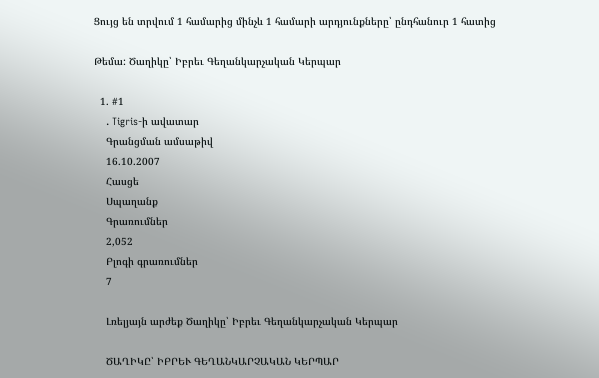Ցույց են տրվում 1 համարից մինչև 1 համարի արդյունքները՝ ընդհանուր 1 հատից

Թեմա: Ծաղիկը՝ Իբրեւ Գեղանկարչական Կերպար

  1. #1
    . Tigris-ի ավատար
    Գրանցման ամսաթիվ
    16.10.2007
    Հասցե
    Սպաղանք
    Գրառումներ
    2,052
    Բլոգի գրառումներ
    7

    Լռելյայն արժեք Ծաղիկը՝ Իբրեւ Գեղանկարչական Կերպար

    ԾԱՂԻԿԸ՝ ԻԲՐԵՒ ԳԵՂԱՆԿԱՐՉԱԿԱՆ ԿԵՐՊԱՐ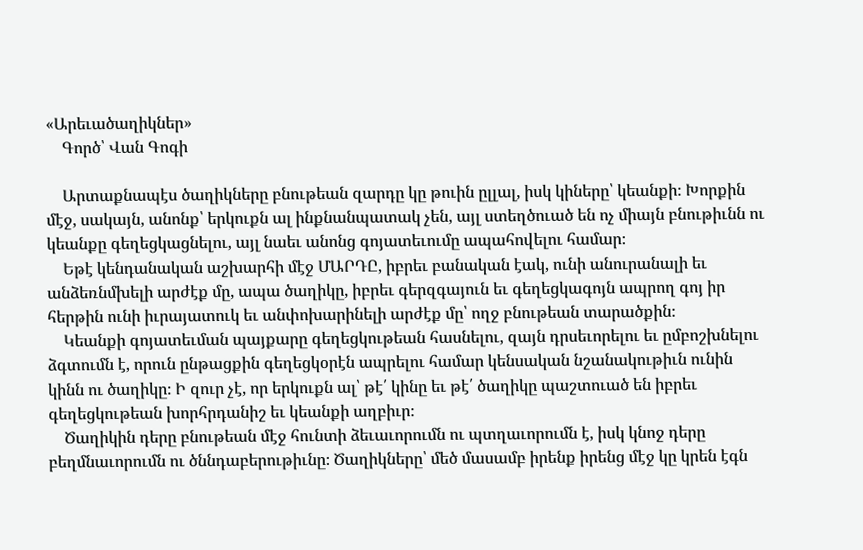«Արեւածաղիկներ»
    Գործ՝ Վան Գոգի

    Արտաքնապէս ծաղիկները բնութեան զարդը կը թուին ըլլալ, իսկ կիները՝ կեանքի։ Խորքին մէջ, սակայն, անոնք՝ երկուքն ալ ինքնանպատակ չեն, այլ ստեղծուած են ոչ միայն բնութիւնն ու կեանքը գեղեցկացնելու, այլ նաեւ անոնց գոյատեւումը ապահովելու համար։
    Եթէ կենդանական աշխարհի մէջ ՄԱՐԴԸ, իբրեւ բանական էակ, ունի անուրանալի եւ անձեռնմխելի արժէք մը, ապա ծաղիկը, իբրեւ գերզգայուն եւ գեղեցկագոյն ապրող գոյ իր հերթին ունի իւրայատուկ եւ անփոխարինելի արժէք մը՝ ողջ բնութեան տարածքին։
    Կեանքի գոյատեւման պայքարը գեղեցկութեան հասնելու, զայն դրսեւորելու եւ ըմբոշխնելու ձգտումն է, որուն ընթացքին գեղեցկօրէն ապրելու համար կենսական նշանակութիւն ունին կինն ու ծաղիկը։ Ի զուր չէ, որ երկուքն ալ՝ թէ՛ կինը եւ թէ՛ ծաղիկը պաշտուած են իբրեւ գեղեցկութեան խորհրդանիշ եւ կեանքի աղբիւր։
    Ծաղիկին դերը բնութեան մէջ հունտի ձեւաւորումն ու պտղաւորումն է, իսկ կնոջ դերը բեղմնաւորումն ու ծննդաբերութիւնը։ Ծաղիկները՝ մեծ մասամբ իրենք իրենց մէջ կը կրեն էգն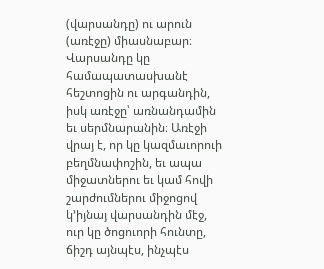(վարսանդը) ու արուն (առէջը) միասնաբար։ Վարսանդը կը համապատասխանէ հեշտոցին ու արգանդին, իսկ առէջը՝ առնանդամին եւ սերմնարանին։ Առէջի վրայ է, որ կը կազմաւորուի բեղմնափոշին, եւ ապա միջատներու եւ կամ հովի շարժումներու միջոցով կ՚իյնայ վարսանդին մէջ, ուր կը ծոցուորի հունտը, ճիշդ այնպէս, ինչպէս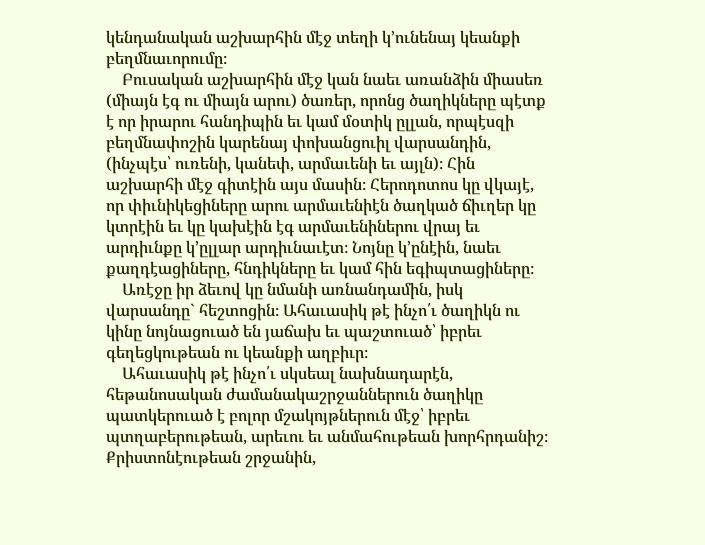կենդանական աշխարհին մէջ տեղի կ՚ունենայ կեանքի բեղմնաւորումը։
    Բուսական աշխարհին մէջ կան նաեւ առանձին միասեռ (միայն էգ ու միայն արու) ծառեր, որոնց ծաղիկները պէտք է որ իրարու հանդիպին եւ կամ մօտիկ ըլլան, որպէսզի բեղմնափոշին կարենայ փոխանցուիլ վարսանդին, (ինչպէս՝ ուռենի, կանեփ, արմաւենի եւ այլն)։ Հին աշխարհի մէջ գիտէին այս մասին։ Հերոդոտոս կը վկայէ, որ փիւնիկեցիները արու արմաւենիէն ծաղկած ճիւղեր կը կտրէին եւ կը կախէին էգ արմաւենիներու վրայ եւ արդիւնքը կ՚ըլլար արդիւնաւէտ։ Նոյնը կ՚ընէին, նաեւ քաղդէացիները, հնդիկները եւ կամ հին եգիպտացիները։
    Առէջը իր ձեւով կը նմանի առնանդամին, իսկ վարսանդը` հեշտոցին։ Ահաւասիկ թէ ինչո՛ւ ծաղիկն ու կինը նոյնացուած են յաճախ եւ պաշտուած՝ իբրեւ գեղեցկութեան ու կեանքի աղբիւր։
    Ահաւասիկ թէ ինչո՛ւ սկսեալ նախնադարէն, հեթանոսական ժամանակաշրջաններուն ծաղիկը պատկերուած է բոլոր մշակոյթներուն մէջ՝ իբրեւ պտղաբերութեան, արեւու եւ անմահութեան խորհրդանիշ։ Քրիստոնէութեան շրջանին,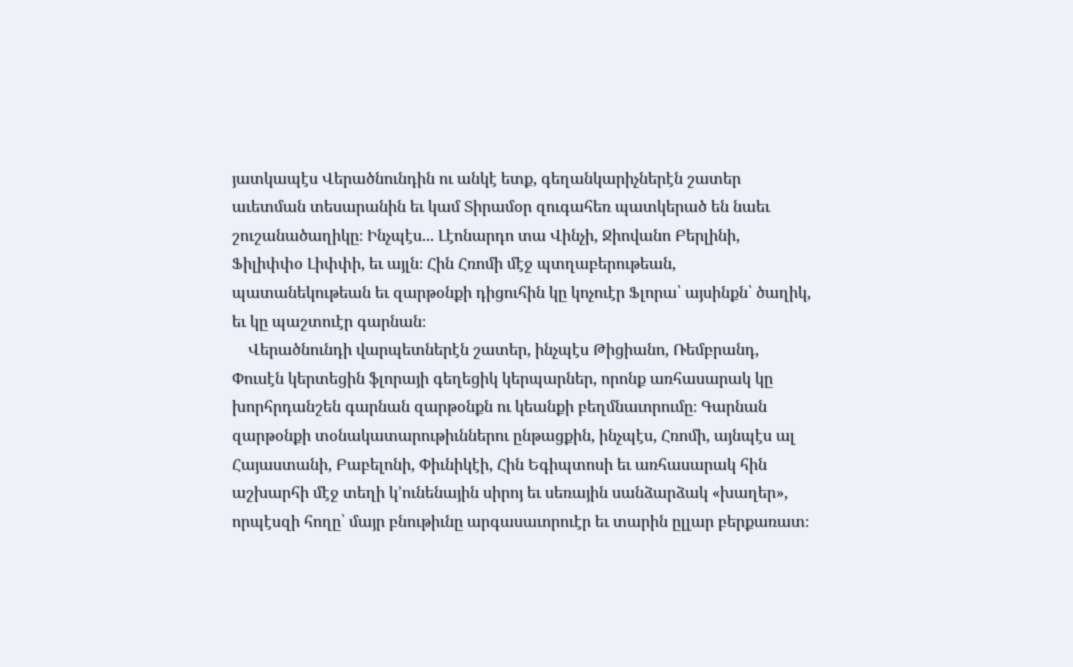յատկապէս Վերածնունդին ու անկէ ետք, գեղանկարիչներէն շատեր աւետման տեսարանին եւ կամ Տիրամօր զուգահեռ պատկերած են նաեւ շուշանածաղիկը։ Ինչպէս... Լէոնարդո տա Վինչի, Ջիովանո Բերլինի, Ֆիլիփփօ Լիփփի, եւ այլն։ Հին Հռոմի մէջ պտղաբերութեան, պատանեկութեան եւ զարթօնքի դիցուհին կը կոչուէր Ֆլորա՝ այսինքն՝ ծաղիկ, եւ կը պաշտուէր գարնան։
    Վերածնունդի վարպետներէն շատեր, ինչպէս Թիցիանո, Ռեմբրանդ, Փուսէն կերտեցին ֆլորայի գեղեցիկ կերպարներ, որոնք առհասարակ կը խորհրդանշեն գարնան զարթօնքն ու կեանքի բեղմնաւորումը։ Գարնան զարթօնքի տօնակատարութիւններու ընթացքին, ինչպէս, Հռոմի, այնպէս ալ Հայաստանի, Բաբելոնի, Փիւնիկէի, Հին Եգիպտոսի եւ առհասարակ հին աշխարհի մէջ տեղի կ՚ունենային սիրոյ եւ սեռային սանձարձակ «խաղեր», որպէսզի հողը՝ մայր բնութիւնը արգասաւորուէր եւ տարին ըլլար բերքառատ։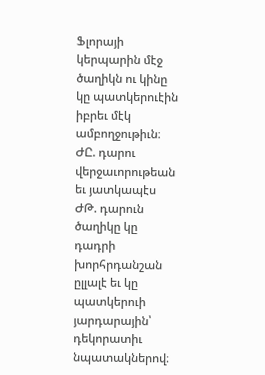Ֆլորայի կերպարին մէջ ծաղիկն ու կինը կը պատկերուէին իբրեւ մէկ ամբողջութիւն։ ԺԸ. դարու վերջաւորութեան եւ յատկապէս ԺԹ. դարուն ծաղիկը կը դադրի խորհրդանշան ըլլալէ եւ կը պատկերուի յարդարային՝ դեկորատիւ նպատակներով։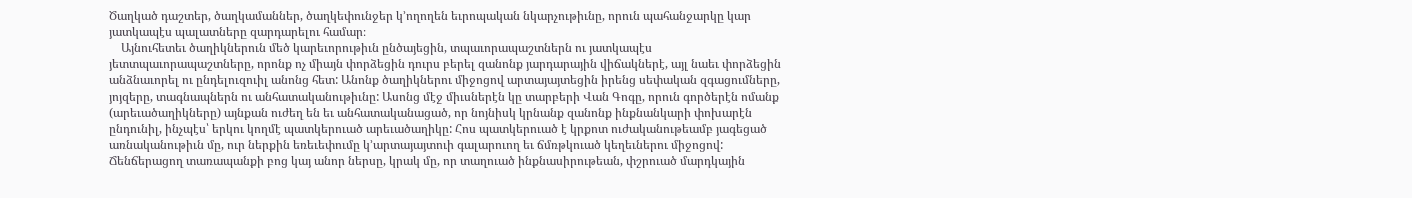Ծաղկած դաշտեր, ծաղկամաններ, ծաղկեփունջեր կ՚ողողեն եւրոպական նկարչութիւնը, որուն պահանջարկը կար յատկապէս պալատները զարդարելու համար։
    Այնուհետեւ ծաղիկներուն մեծ կարեւորութիւն ընծայեցին, տպաւորապաշտներն ու յատկապէս յետտպաւորապաշտները, որոնք ոչ միայն փորձեցին դուրս բերել զանոնք յարդարային վիճակներէ, այլ նաեւ փորձեցին անձնաւորել ու ընդելուզուիլ անոնց հետ: Անոնք ծաղիկներու միջոցով արտայայտեցին իրենց սեփական զգացումները, յոյզերը, տագնապներն ու անհատականութիւնը: Ասոնց մէջ միւսներէն կը տարբերի Վան Գոգը, որուն գործերէն ոմանք (արեւածաղիկները) այնքան ուժեղ են եւ անհատականացած, որ նոյնիսկ կրնանք զանոնք ինքնանկարի փոխարէն ընդունիլ, ինչպէս՝ երկու կողմէ պատկերուած արեւածաղիկը: Հոս պատկերուած է կրքոտ ուժականութեամբ յագեցած առնականութիւն մը, ուր ներքին եռեւեփումը կ՚արտայայտուի գալարուող եւ ճմռթկուած կեղեւներու միջոցով: Ճենճերացող տառապանքի բոց կայ անոր ներսը, կրակ մը, որ տաղուած ինքնասիրութեան, փշրուած մարդկային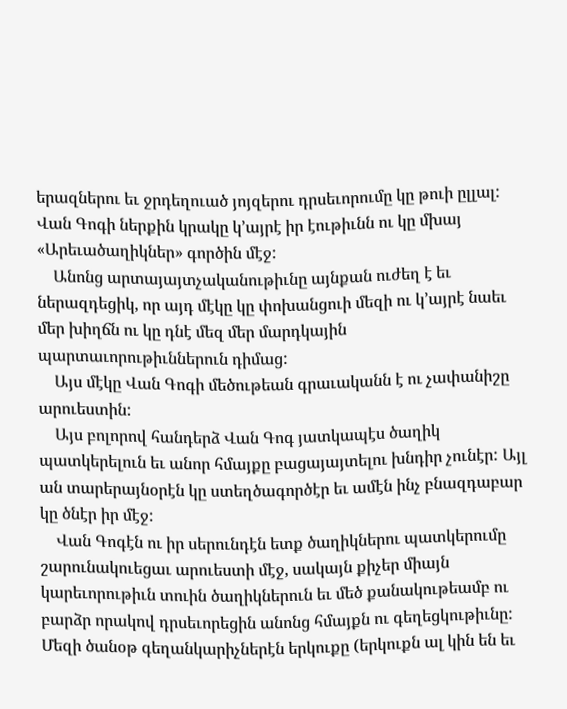երազներու եւ ջրդեղուած յոյզերու դրսեւորումը կը թուի ըլլալ: Վան Գոգի ներքին կրակը կ՚այրէ իր էութիւնն ու կը մխայ «Արեւածաղիկներ» գործին մէջ:
    Անոնց արտայայտչականութիւնը այնքան ուժեղ է եւ ներազդեցիկ, որ այդ մէկը կը փոխանցուի մեզի ու կ՚այրէ նաեւ մեր խիղճն ու կը դնէ մեզ մեր մարդկային պարտաւորութիւններուն դիմաց:
    Այս մէկը Վան Գոգի մեծութեան գրաւականն է ու չափանիշը արուեստին:
    Այս բոլորով հանդերձ Վան Գոգ յատկապէս ծաղիկ պատկերելուն եւ անոր հմայքը բացայայտելու խնդիր չունէր: Այլ ան տարերայնօրէն կը ստեղծագործէր եւ ամէն ինչ բնազդաբար կը ծնէր իր մէջ:
    Վան Գոգէն ու իր սերունդէն ետք ծաղիկներու պատկերումը շարունակուեցաւ արուեստի մէջ, սակայն քիչեր միայն կարեւորութիւն տուին ծաղիկներուն եւ մեծ քանակութեամբ ու բարձր որակով դրսեւորեցին անոնց հմայքն ու գեղեցկութիւնը: Մեզի ծանօթ գեղանկարիչներէն երկուքը (երկուքն ալ կին են եւ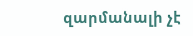զարմանալի չէ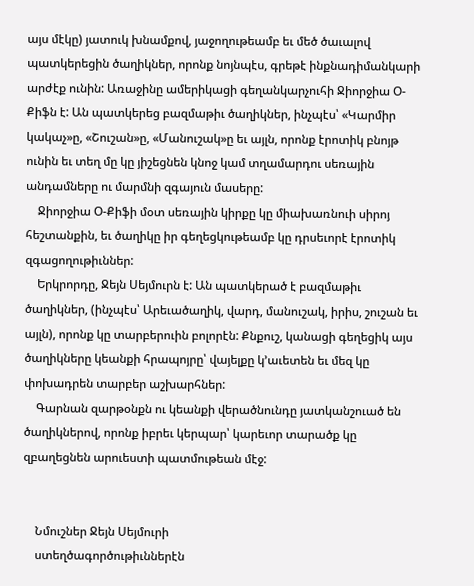այս մէկը) յատուկ խնամքով, յաջողութեամբ եւ մեծ ծաւալով պատկերեցին ծաղիկներ, որոնք նոյնպէս, գրեթէ ինքնադիմանկարի արժէք ունին: Առաջինը ամերիկացի գեղանկարչուհի Ջիորջիա Օ-Քիֆն է: Ան պատկերեց բազմաթիւ ծաղիկներ, ինչպէս՝ «Կարմիր կակաչ»ը, «Շուշան»ը, «Մանուշակ»ը եւ այլն, որոնք էրոտիկ բնոյթ ունին եւ տեղ մը կը յիշեցնեն կնոջ կամ տղամարդու սեռային անդամները ու մարմնի զգայուն մասերը:
    Ջիորջիա Օ-Քիֆի մօտ սեռային կիրքը կը միախառնուի սիրոյ հեշտանքին, եւ ծաղիկը իր գեղեցկութեամբ կը դրսեւորէ էրոտիկ զգացողութիւններ:
    Երկրորդը, Ջեյն Սեյմուրն է: Ան պատկերած է բազմաթիւ ծաղիկներ, (ինչպէս՝ Արեւածաղիկ, վարդ, մանուշակ, իրիս, շուշան եւ այլն), որոնք կը տարբերուին բոլորէն: Քնքուշ, կանացի գեղեցիկ այս ծաղիկները կեանքի հրապոյրը՝ վայելքը կ՚աւետեն եւ մեզ կը փոխադրեն տարբեր աշխարհներ:
    Գարնան զարթօնքն ու կեանքի վերածնունդը յատկանշուած են ծաղիկներով, որոնք իբրեւ կերպար՝ կարեւոր տարածք կը զբաղեցնեն արուեստի պատմութեան մէջ:


    Նմուշներ Ջեյն Սեյմուրի
    ստեղծագործութիւններէն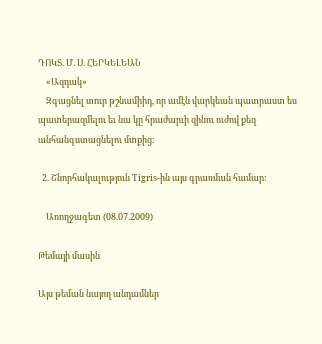ԴՈԿՏ. Մ. Ս. ՀԵՐԿԵԼԵԱՆ
    «Ազդակ»
    Զգացնել տուր թշնամիիդ, որ ամէն վարկեան պատրաստ ես պատերազմելու եւ նա կը հրաժարւի զինու ուժով քեզ անհանգստացնելու մտքից:

  2. Շնորհակալություն Tigris-ին այս գրառման համար:

    Առողջագետ (08.07.2009)

Թեմայի մասին

Այս թեման նայող անդամներ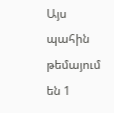Այս պահին թեմայում են 1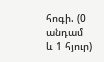հոգի. (0 անդամ և 1 հյուր)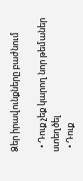Ձեր իրավունքները բաժնում

  • Դուք չեք կարող նոր թեմաներ ստեղծել
  • Դուք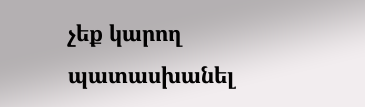չեք կարող պատասխանել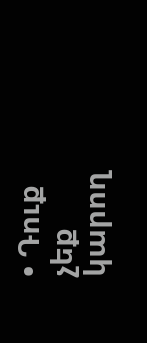• Դուք չեք կարող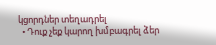կցորդներ տեղադրել
  • Դուք չեք կարող խմբագրել ձեր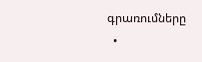գրառումները
  •